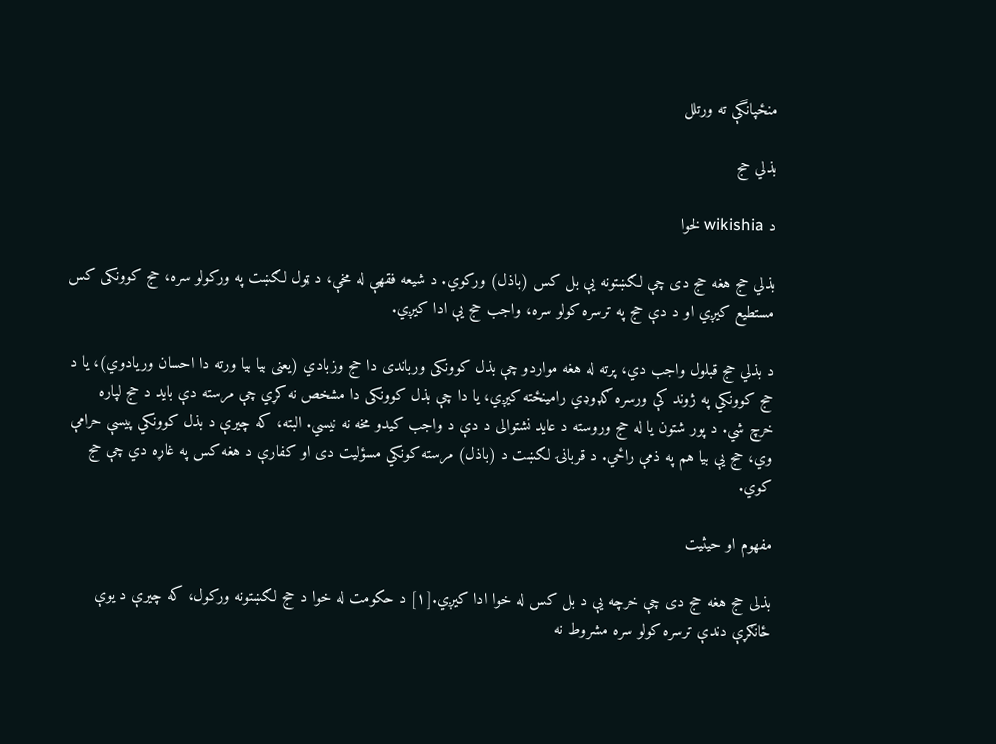منځپانگې ته ورتلل

بذلي حج

د wikishia لخوا

بذلي حج هغه حج دی چې لګښتونه یې بل کس (باذل) ورکوي. د شیعه فقهې له مخې، د ټول لګښت په ورکولو سره، حج کوونکی کس مستطیع کیږي او د دې حج په ترسره کولو سره، واجب حج یې ادا کیږي.

د بذلي حج قبلول واجب دي، پرته له هغه مواردو چې بذل کوونکی ورباندی دا حج وزبادي (یعنی بیا بیا ورته دا احسان وریادوي)، یا د حج کوونکي په ژوند کې ورسره ګډوډي رامینځته کیږي، یا دا چې بذل کوونکی دا مشخص نه کړي چې مرسته دې باید د حج لپاره خرچ شي. د پور شتون یا له حج وروسته د عاید نشتوالی د دې د واجب کیدو مخه نه نیسي. البته، که چیرې د بذل کوونکي پیسې حرامې وي، حج یې بیا هم په ذمې راځي. د قربانۍ لګښت د (باذل) مرسته کونکي مسؤلیت دی او کفارې د هغه کس په غاړه دي چې حج کوي.

مفهوم او حیثیت

بذلی حج هغه حج دی چې خرچه یې د بل کس له خوا ادا کیږي.[۱] د حکومت له خوا د حج لګښتونه ورکول، که چیرې د یوې ځانګړې دندې ترسره کولو سره مشروط نه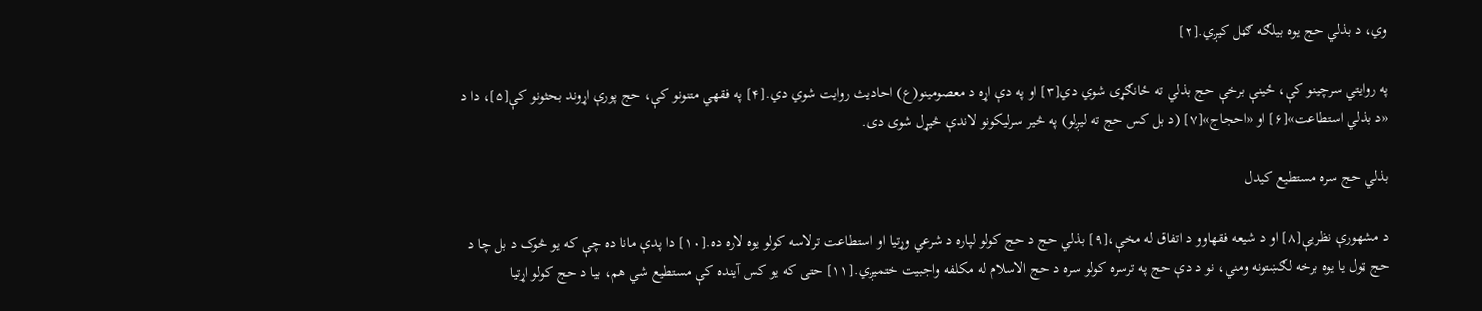وي، د بذلي حج یوه بیلګه ګڼل کیږي.[۲]

په روایتي سرچینو کې، ځینې برخې حج بذلي ته ځانګړی شوي دي[۳] او په دې اړه د معصومینو(ع) احادیث روایت شوي دي.[۴] په فقهي متنونو کې، حج پورې اړوند بحثونو کې[۵]، دا د «د بذلي استطاعت»[۶] او «احجاج»[۷] (د بل کس حج ته لیږلو) په څیر سرلیکونو لاندې څیړل شوی دی.

بذلي حج سره مستطیع کیدل

د مشهورې نظریې[۸] او د شیعه فقهاوو د اتفاق له مخې،[۹] بذلي حج د حج کولو لپاره د شرعي وړتیا او استطاعت ترلاسه کولو یوه لاره ده.[۱۰] دا پدې مانا ده چې که یو څوک د بل چا د حج ټول یا یوه برخه لګښتونه ومني، نو د دې حج په ترسره کولو سره د حج الاسلام له مکلفه واجبیت ختمیږي.[۱۱] حتی که یو کس آینده کې مستطیع شي هم، بیا د حج کولو اړتیا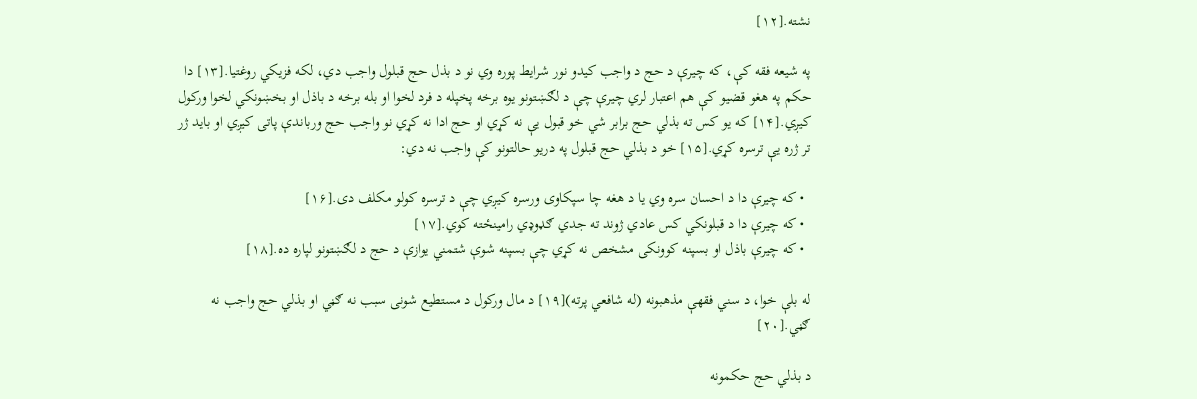نشته.[۱۲]

په شیعه فقه کې، که چیرې د حج د واجب کیدو نور شرایط پوره وي نو د بذل حج قبلول واجب دي، لکه فزیکي روغتیا.[۱۳] دا حکم په هغو قضیو کې هم اعتبار لري چیرې چې د لګښتونو یوه برخه پخپله د فرد لخوا او بله برخه د باذل او بخښونکي لخوا ورکول کیږي.[۱۴] که یو کس ته بذلي حج برابر شي خو قبول یې نه کړي او حج ادا نه کړي نو واجب حج ورباندې پاتی کیږي او باید ژر تر ژره یې ترسره کړي.[۱۵] خو د بذلي حج قبلول په دریو حالتونو کې واجب نه دي:

  • که چیرې دا د احسان سره وي یا د هغه چا سپکاوی ورسره کیږي چې د ترسره کولو مکلف دی.[۱۶]
  • که چیرې دا د قبلونکي کس عادي ژوند ته جدي ګډوډي رامینځته کوي.[۱۷]
  • که چیرې باذل او بسپنه کوونکی مشخص نه کړي چې بسپنه شوې شتمني یوازې د حج د لګښتونو لپاره ده.[۱۸]

له بلې خوا، د سني فقهې مذهبونه (له شافعي پرته)[۱۹] د مال ورکول د مستطیع شونی سبب نه ګڼي او بذلي حج واجب نه ګڼي.[۲۰]

د بذلي حج حکمونه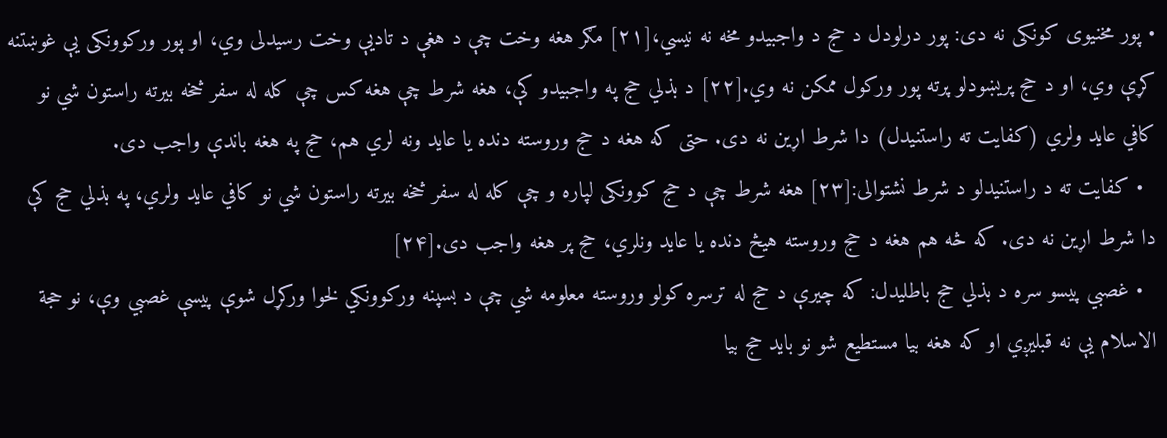• پور مخنیوی کونکی نه دی: پور درلودل د حج د واجبیدو مخه نه نیسي،[۲۱] مګر هغه وخت چې د هغې د تادیې وخت رسیدلی وي، او پور ورکوونکی یې غوښتنه کړې وي، او د حج پریښودلو پرته پور ورکول ممکن نه وي.[۲۲] د بذلي حج په واجبیدو کې، هغه شرط چې هغه کس چې کله له سفر څخه بیرته راستون شي نو کافي عاید ولري (کفایت ته راستنیدل) دا شرط اړین نه دی. حتی که هغه د حج وروسته دنده یا عاید ونه لري هم، حج په هغه باندې واجب دی.
  • کفایت ته د راستنیدلو د شرط نشتوالی:[۲۳] هغه شرط چې د حج کوونکی لپاره و چې کله له سفر څخه بیرته راستون شي نو کافي عاید ولري، په بذلي حج کې دا شرط اړین نه دی. که څه هم هغه د حج وروسته هیڅ دنده یا عاید ونلري، حج پر هغه واجب دی.[۲۴]
  • غصبي پیسو سره د بذلي حج باطلیدل: که چیرې د حج له ترسره کولو وروسته معلومه شي چې د بسپنه ورکوونکي لخوا ورکړل شوې پیسې غصبي وې، نو حجة الاسلام یې نه قبلیږي او که هغه بیا مستطیع شو نو باید حج بیا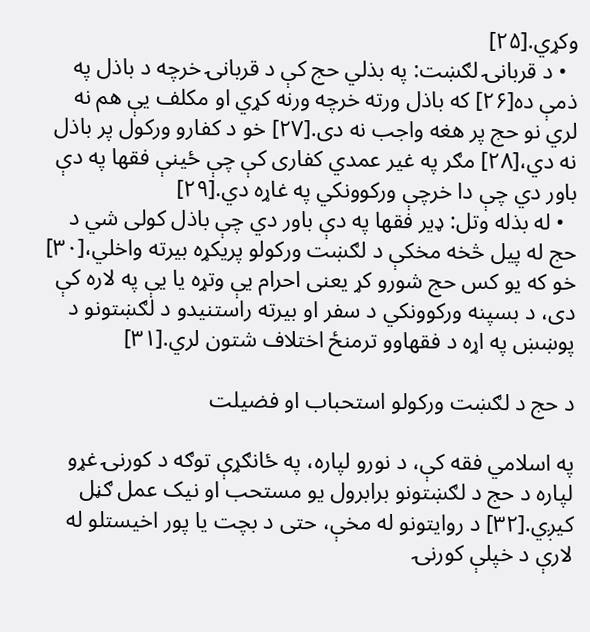وکړي.[۲۵]
  • د قربانۍ لګښت: په بذلي حج کې د قربانۍ خرچه د باذل په ذمې ده[۲۶] که باذل ورته خرچه ورنه کړي او مکلف یې هم نه لري نو حج پر هغه واجب نه دی.[۲۷] خو د کفارو ورکول پر باذل نه دي،[۲۸] مګر په غیر عمدي کفاری کې چې ځینې فقها په دې باور دي چې دا خرچې ورکوونکي په غاړه دي.[۲۹]
  • له بذله وتل: ډیر فقها په دې باور دي چې باذل کولی شي د حج له پیل څخه مخکې د لګښت ورکولو پریکړه بیرته واخلي،[۳۰] خو که یو کس حج شورو کړ یعنی احرام یې وتړه یا یې په لاره کې دی، د بسپنه ورکوونکي د سفر او بیرته راستنیدو د لګښتونو د پوښښ په اړه د فقهاوو ترمنځ اختلاف شتون لري.[۳۱]

د حج د لګښت ورکولو استحباب او فضیلت

په اسلامي فقه کې، د نورو لپاره، په ځانګړې توګه د کورنۍ غړو لپاره د حج د لګښتونو برابرول یو مستحب او نیک عمل ګڼل کیږي.[۳۲] د روایتونو له مخې، حتی د بچت یا پور اخیستلو له لارې د خپلې کورنۍ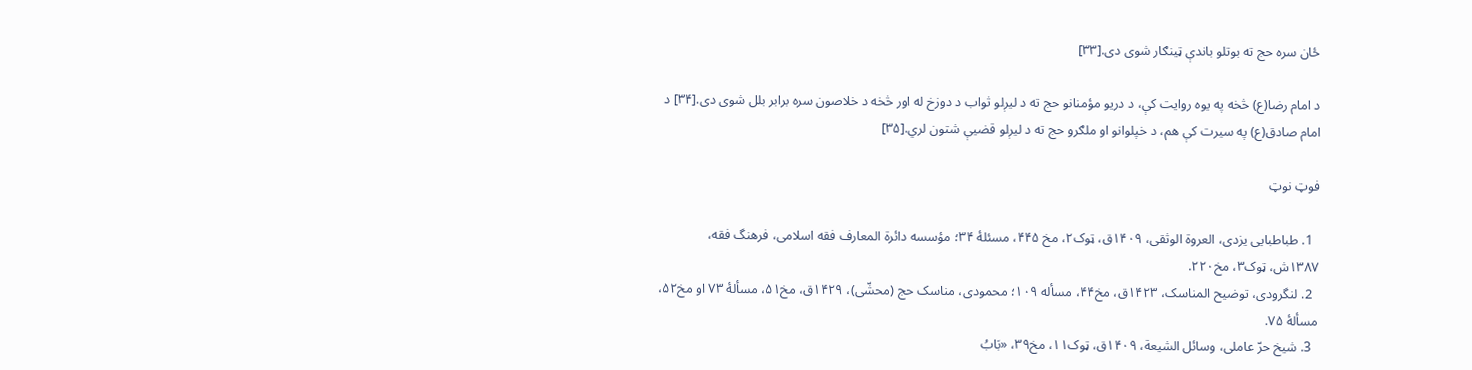ځان سره حج ته بوتلو باندې ټینګار شوی دی.[۳۳]

د امام رضا(ع) څخه په یوه روایت کې، د دریو مؤمنانو حج ته د لیږلو ثواب د دوزخ له اور څخه د خلاصون سره برابر بلل شوی دی.[۳۴] د امام صادق(ع) په سیرت کې هم، د خپلوانو او ملګرو حج ته د لیږلو قضیې شتون لري.[۳۵]

فوټ نوټ

  1. طباطبایی یزدی، العروة الوثقی، ۱۴۰۹ق، ټوک۲، مخ ۴۴۵، مسئلهٔ ۳۴؛ مؤسسه دائرة المعارف فقه اسلامی، فرهنگ فقه، ۱۳۸۷ش، ټوک۳، مخ۲۲۰.
  2. لنگرودی، توضیح المناسک، ۱۴۲۳ق، مخ۴۴، مسأله ۱۰۹؛ محمودی، مناسک حج (محشّی)، ۱۴۲۹ق، مخ۵۱، مسألهٔ ۷۳ او مخ۵۲، مسألهٔ ۷۵.
  3. شیخ حرّ عاملی، وسائل الشیعة، ۱۴۰۹ق، ټوک۱۱، مخ۳۹، «بَابُ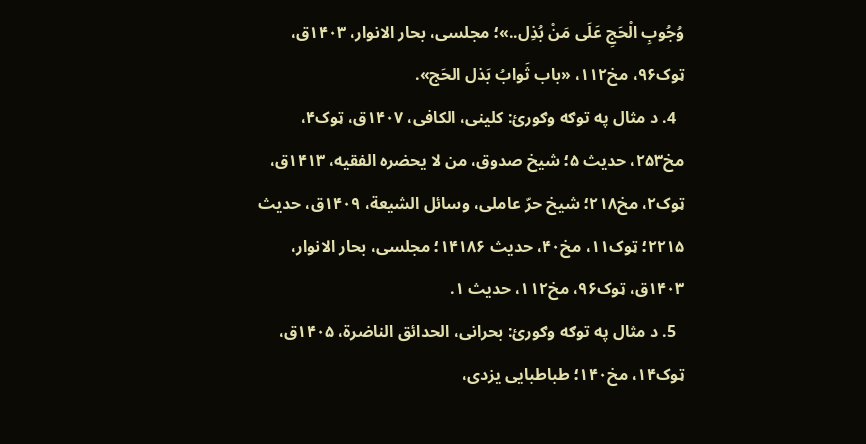وُجُوبِ الْحَجِ عَلَی مَنْ بُذِل..»؛ مجلسی، بحار الانوار، ۱۴۰۳ق، ټوک۹۶، مخ۱۱۲، «باب ثَوابُ بَذل الحَج».
  4. د مثال په توګه وګورئ: کلینی، الکافی، ۱۴۰۷ق، ټوک۴، مخ۲۵۳، حدیث ۵؛ شیخ صدوق، من لا یحضره الفقیه، ۱۴۱۳ق، ټوک۲، مخ۲۱۸؛ شیخ حرّ عاملی، وسائل الشیعة، ۱۴۰۹ق، حدیث ۲۲۱۵؛ ټوک۱۱، مخ۴۰، حدیث ۱۴۱۸۶؛ مجلسی، بحار الانوار، ۱۴۰۳ق، ټوک۹۶، مخ۱۱۲، حدیث ۱.
  5. د مثال په توګه وګورئ: بحرانی، الحدائق الناضرة، ۱۴۰۵ق، ټوک۱۴، مخ۱۴۰؛ طباطبایی یزدی،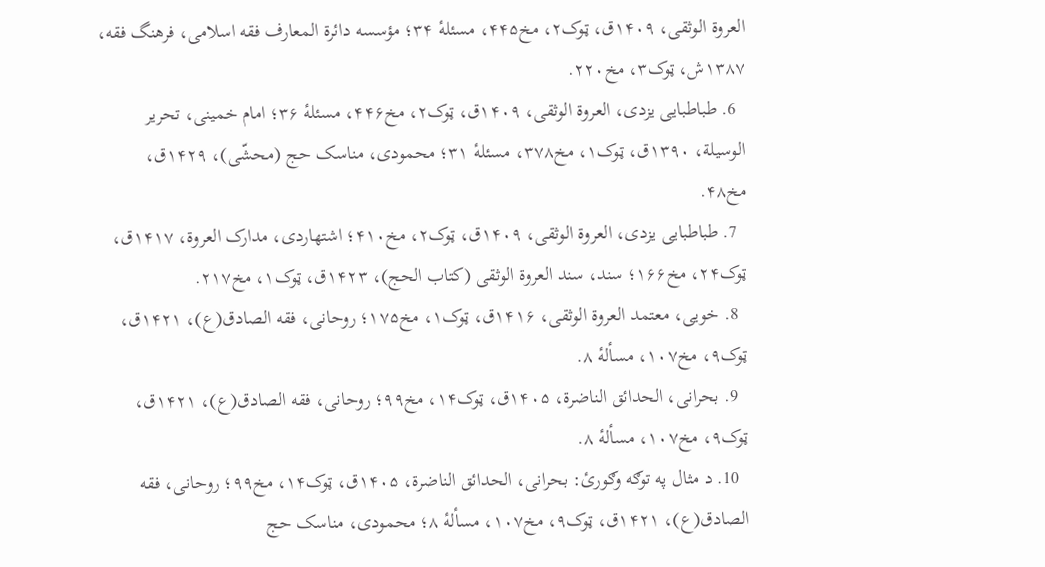العروة الوثقی، ۱۴۰۹ق، ټوک۲، مخ۴۴۵، مسئلهٔ ۳۴؛ مؤسسه دائرة المعارف فقه اسلامی، فرهنگ فقه، ۱۳۸۷ش، ټوک۳، مخ۲۲۰.
  6. طباطبایی یزدی، العروة الوثقی، ۱۴۰۹ق، ټوک۲، مخ۴۴۶، مسئلهٔ ۳۶؛ امام خمینی، تحریر الوسیلة، ۱۳۹۰ق، ټوک۱، مخ۳۷۸، مسئلهٔ ۳۱؛ محمودی، مناسک حج (محشّی)، ۱۴۲۹ق، مخ۴۸.
  7. طباطبایی یزدی، العروة الوثقی، ۱۴۰۹ق، ټوک۲، مخ۴۱۰؛ اشتهاردی، مدارک العروة، ۱۴۱۷ق، ټوک۲۴، مخ۱۶۶؛ سند، سند العروة الوثقی (کتاب الحج)، ۱۴۲۳ق، ټوک۱، مخ۲۱۷.
  8. خویی، معتمد العروة الوثقی، ۱۴۱۶ق، ټوک۱، مخ۱۷۵؛ روحانی، فقه الصادق(ع)، ۱۴۲۱ق، ټوک۹، مخ۱۰۷، مسألهٔ ۸.
  9. بحرانی، الحدائق الناضرة، ۱۴۰۵ق، ټوک۱۴، مخ۹۹؛ روحانی، فقه الصادق(ع)، ۱۴۲۱ق، ټوک۹، مخ۱۰۷، مسألهٔ ۸.
  10. د مثال په توګه وګورئ: بحرانی، الحدائق الناضرة، ۱۴۰۵ق، ټوک۱۴، مخ۹۹؛ روحانی، فقه الصادق(ع)، ۱۴۲۱ق، ټوک۹، مخ۱۰۷، مسألهٔ ۸؛ محمودی، مناسک حج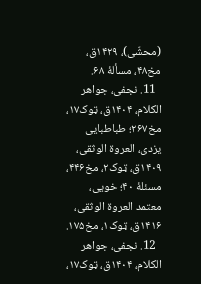(محشّی)، ۱۴۲۹ق، مخ۴۸، مسألهٔ ۶۸.
  11. نجفی، جواهر الکلام، ۱۴۰۴ق، ټوک۱۷، مخ۲۶۷؛ طباطبایی یزدی، العروة الوثقی، ۱۴۰۹ق، ټوک۲، مخ۴۴۶، مسئلهٔ ۴۰؛ خویی، معتمد العروة الوثقی، ۱۴۱۶ق، ټوک۱، مخ۱۷۵.
  12. نجفی، جواهر الکلام، ۱۴۰۴ق، ټوک۱۷،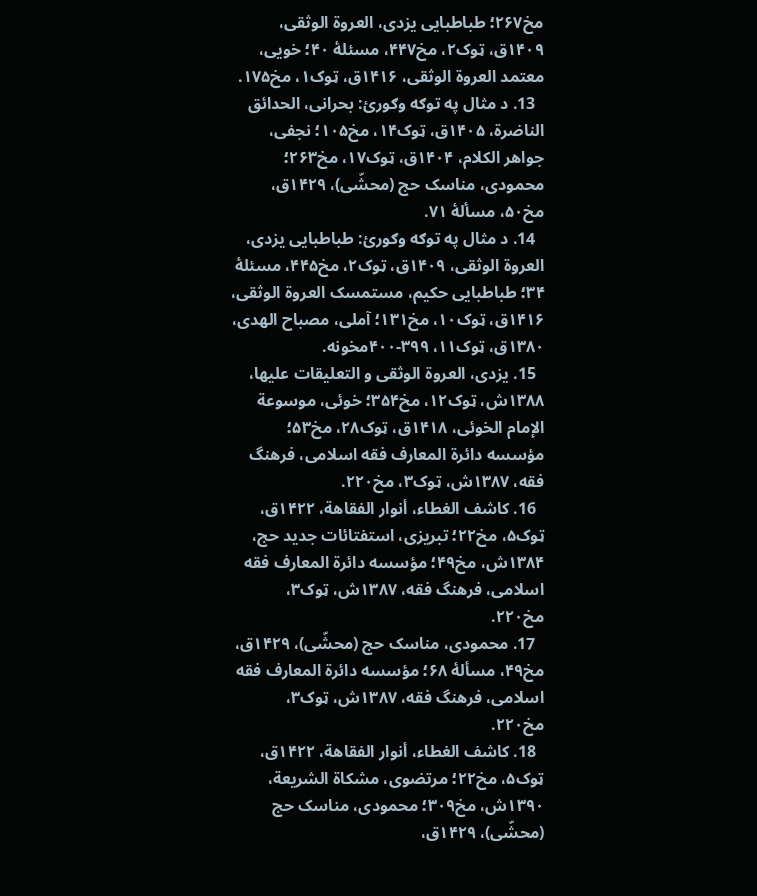مخ۲۶۷؛ طباطبایی یزدی، العروة الوثقی، ۱۴۰۹ق، ټوک۲، مخ۴۴۷، مسئلهٔ ۴۰؛ خویی، معتمد العروة الوثقی، ۱۴۱۶ق، ټوک۱، مخ۱۷۵.
  13. د مثال په توګه وګورئ: بحرانی، الحدائق الناضرة، ۱۴۰۵ق، ټوک۱۴، مخ۱۰۵؛ نجفی، جواهر الکلام، ۱۴۰۴ق، ټوک۱۷، مخ۲۶۳؛ محمودی، مناسک حج (محشّی)، ۱۴۲۹ق، مخ۵۰، مسألهٔ ۷۱.
  14. د مثال په توګه وګورئ: طباطبایی یزدی، العروة الوثقی، ۱۴۰۹ق، ټوک۲، مخ۴۴۵، مسئلهٔ ۳۴؛ طباطبایی حکیم، مستمسک العروة الوثقی، ۱۴۱۶ق، ټوک۱۰، مخ۱۳۱؛ آملی، مصباح الهدی، ۱۳۸۰ق، ټوک۱۱، ۳۹۹-۴۰۰مخونه.
  15. یزدی، العروة الوثقی و التعلیقات علیها، ۱۳۸۸ش، ټوک۱۲، مخ۳۵۴؛ خوئی، موسوعة الإمام الخوئی، ۱۴۱۸ق، ټوک۲۸، مخ۵۳؛ مؤسسه دائرة المعارف فقه اسلامی، فرهنگ فقه، ۱۳۸۷ش، ټوک۳، مخ۲۲۰.
  16. کاشف الغطاء، أنوار الفقاهة، ۱۴۲۲ق، ټوک۵، مخ۲۲؛ تبریزی، استفتائات جدید حج، ۱۳۸۴ش، مخ۴۹؛ مؤسسه دائرة المعارف فقه اسلامی، فرهنگ فقه، ۱۳۸۷ش، ټوک۳، مخ۲۲۰.
  17. محمودی، مناسک حج (محشّی)، ۱۴۲۹ق، مخ۴۹، مسألهٔ ۶۸؛ مؤسسه دائرة المعارف فقه اسلامی، فرهنگ فقه، ۱۳۸۷ش، ټوک۳، مخ۲۲۰.
  18. کاشف الغطاء، أنوار الفقاهة، ۱۴۲۲ق، ټوک۵، مخ۲۲؛ مرتضوی، مشکاة الشریعة، ۱۳۹۰ش، مخ۳۰۹؛ محمودی، مناسک حج (محشّی)، ۱۴۲۹ق،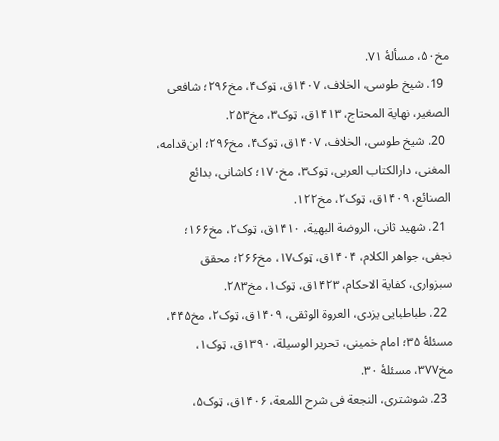مخ۵۰، مسألهٔ ۷۱.
  19. شیخ طوسی، الخلاف، ۱۴۰۷ق، ټوک۴، مخ۲۹۶؛ شافعی الصغیر، نهایة المحتاج، ۱۴۱۳ق، ټوک۳، مخ۲۵۳.
  20. شیخ طوسی، الخلاف، ۱۴۰۷ق، ټوک۴، مخ۲۹۶؛ ابن‌قدامه، المغنی، دارالکتاب العربی، ټوک۳، مخ۱۷۰؛ کاشانی، بدائع الصنائع، ۱۴۰۹ق، ټوک۲، مخ۱۲۲.
  21. شهید ثانی، الروضة البهیة، ۱۴۱۰ق، ټوک۲، مخ۱۶۶؛ نجفی، جواهر الکلام، ۱۴۰۴ق، ټوک۱۷، مخ۲۶۶؛ محقق سبزواری، کفایة الاحکام، ۱۴۲۳ق، ټوک۱، مخ۲۸۳.
  22. طباطبایی یزدی، العروة الوثقی، ۱۴۰۹ق، ټوک۲، مخ۴۴۵، مسئلهٔ ۳۵؛ امام خمینی، تحریر الوسیلة، ۱۳۹۰ق، ټوک۱، مخ۳۷۷، مسئلهٔ ۳۰.
  23. شوشتری، النجعة فی شرح اللمعة، ۱۴۰۶ق، ټوک۵،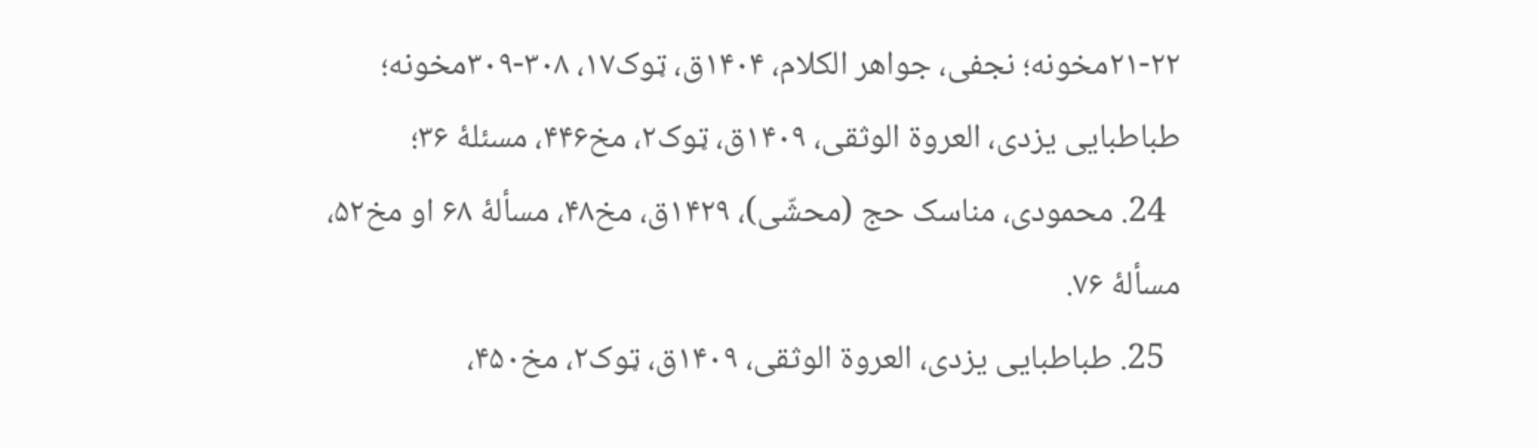۲۱-۲۲مخونه؛ نجفی، جواهر الکلام، ۱۴۰۴ق، ټوک۱۷، ۳۰۸-۳۰۹مخونه؛ طباطبایی یزدی، العروة الوثقی، ۱۴۰۹ق، ټوک۲، مخ۴۴۶، مسئلهٔ ۳۶؛
  24. محمودی، مناسک حج (محشّی)، ۱۴۲۹ق، مخ۴۸، مسألهٔ ۶۸ او مخ۵۲، مسألهٔ ۷۶.
  25. طباطبایی یزدی، العروة الوثقی، ۱۴۰۹ق، ټوک۲، مخ۴۵۰،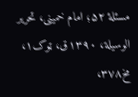مسئلهٔ ۵۲؛ امام خمینی، تحریر الوسیلة، ۱۳۹۰ق، ټوک۱، مخ۳۷۸،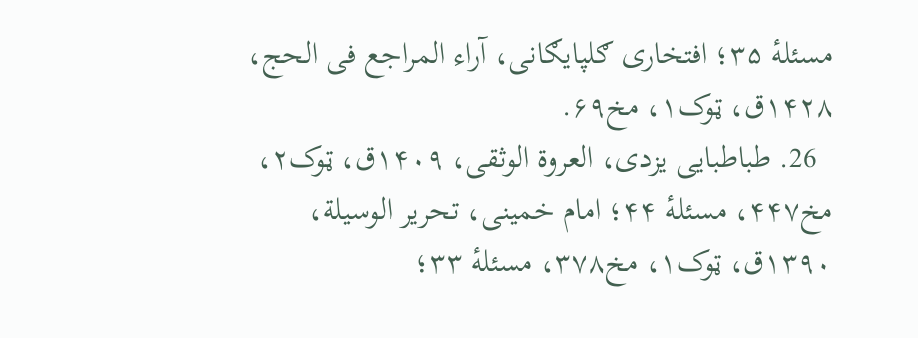مسئلهٔ ۳۵؛ افتخاری ګلپایګانی، آراء المراجع فی الحج، ۱۴۲۸ق، ټوک۱، مخ۶۹.
  26. طباطبایی یزدی، العروة الوثقی، ۱۴۰۹ق، ټوک۲، مخ۴۴۷، مسئلهٔ ۴۴؛ امام خمینی، تحریر الوسیلة، ۱۳۹۰ق، ټوک۱، مخ۳۷۸، مسئلهٔ ۳۳؛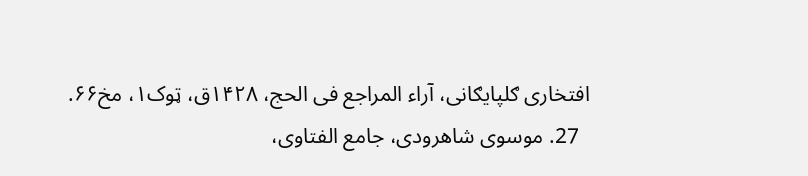افتخاری ګلپایګانی، آراء المراجع فی الحج، ۱۴۲۸ق، ټوک۱، مخ۶۶.
  27. موسوی شاهرودی، جامع الفتاوی،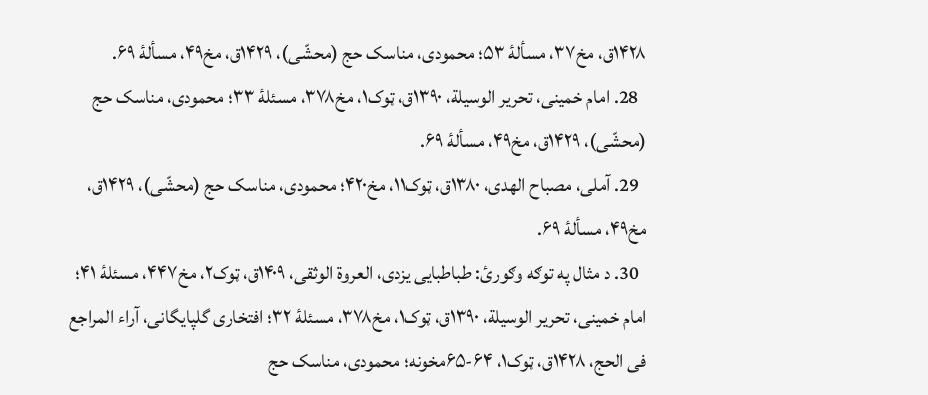۱۴۲۸ق، مخ۳۷، مسألهٔ ۵۳؛ محمودی، مناسک حج (محشّی)، ۱۴۲۹ق، مخ۴۹، مسألهٔ ۶۹.
  28. امام خمینی، تحریر الوسیلة، ۱۳۹۰ق، ټوک۱، مخ۳۷۸، مسئلهٔ ۳۳؛ محمودی، مناسک حج (محشّی)، ۱۴۲۹ق، مخ۴۹، مسألهٔ ۶۹.
  29. آملی، مصباح الهدی، ۱۳۸۰ق، ټوک۱۱، مخ۴۲۰؛ محمودی، مناسک حج (محشّی)، ۱۴۲۹ق، مخ۴۹، مسألهٔ ۶۹.
  30. د مثال په توګه وګورئ: طباطبایی یزدی، العروة الوثقی، ۱۴۰۹ق، ټوک۲، مخ۴۴۷، مسئلهٔ ۴۱؛ امام خمینی، تحریر الوسیلة، ۱۳۹۰ق، ټوک۱، مخ۳۷۸، مسئلهٔ ۳۲؛ افتخاری گلپایگانی، آراء المراجع فی الحج، ۱۴۲۸ق، ټوک۱، ۶۴-۶۵مخونه؛ محمودی، مناسک حج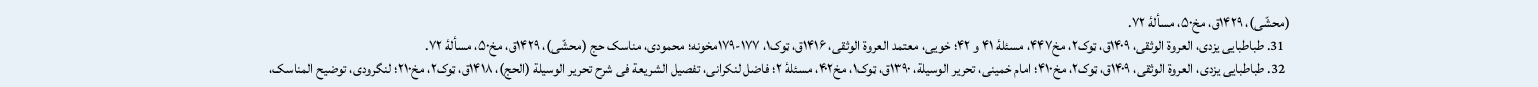(محشّی)، ۱۴۲۹ق، مخ۵۰، مسألهٔ ۷۲.
  31. طباطبایی یزدی، العروة الوثقی، ۱۴۰۹ق، ټوک۲، مخ۴۴۷، مسئلهٔ ۴۱ و ۴۲؛ خویی، معتمد العروة الوثقی، ۱۴۱۶ق، ټوک۱، ۱۷۷-۱۷۹مخونه؛ محمودی، مناسک حج (محشّی)، ۱۴۲۹ق، مخ۵۰، مسألهٔ ۷۲.
  32. طباطبایی یزدی، العروة الوثقی، ۱۴۰۹ق، ټوک۲، مخ۴۱۰؛ امام خمینی، تحریر الوسیلة، ۱۳۹۰ق، ټوک۱، مخ۴۰۲، مسئلهٔ ۲؛ فاضل لنکرانی، تفصیل الشریعة فی شرح تحریر الوسیلة (الحج)، ۱۴۱۸ق، ټوک۲، مخ۲۱۰؛ لنگرودی، توضیح المناسک،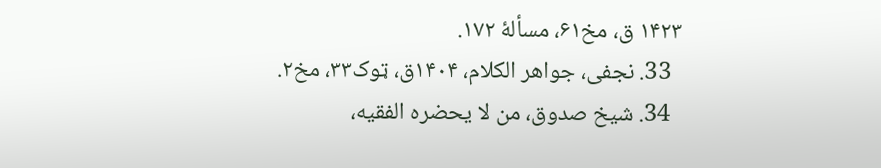۱۴۲۳ ق، مخ۶۱، مسألهٔ ۱۷۲.
  33. نجفی، جواهر الکلام، ۱۴۰۴ق، ټوک۳۳، مخ۲.
  34. شیخ صدوق، من لا یحضره الفقیه،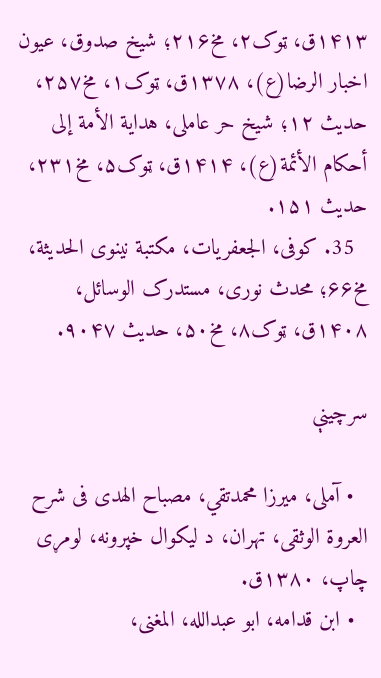۱۴۱۳ق، ټوک۲، مخ۲۱۶؛ شیخ صدوق، عیون اخبار الرضا(ع)، ۱۳۷۸ق، ټوک۱، مخ۲۵۷، حدیث ۱۲؛ شیخ حر عاملی، هدایة الأمة إلی أحکام الأئمة(ع)، ۱۴۱۴ق، ټوک۵، مخ۲۳۱، حدیث ۱۵۱.
  35. کوفی، الجعفریات، مکتبة نینوی الحدیثة، مخ۶۶؛ محدث نوری، مستدرک الوسائل، ۱۴۰۸ق، ټوک۸، مخ۵۰، حدیث ۹۰۴۷.

سرچينې

  • آملی، میرزا محمدتقي، مصباح الهدی فی شرح العروة الوثقی، تهران، د لیکوال خپرونه، لومړی چاپ، ۱۳۸۰ق.
  • ابن قدامه، ابو عبدالله، المغنی،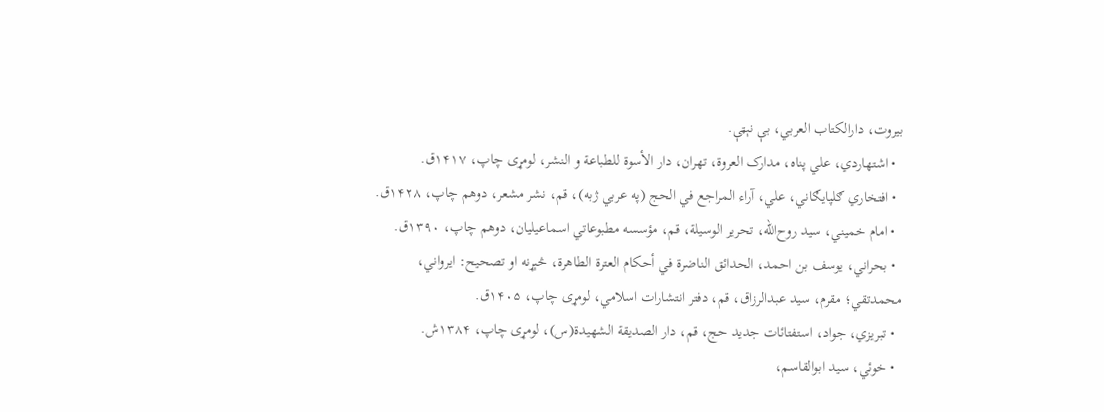بیروت، دارالکتاب العربي، بې نېټې.
  • اشتهاردي، علي پناه، مدارک العروة، تهران، دار الأسوة للطباعة و النشر، لومړی چاپ، ۱۴۱۷ق.
  • افتخاري ګلپایګاني، علي، آراء المراجع في الحج (په عربي ژبه)، قم، نشر مشعر، دوهم چاپ، ۱۴۲۸ق.
  • امام خمیني، سید روح‌الله، تحریر الوسیلة، قم، مؤسسه مطبوعاتي اسماعیلیان، دوهم چاپ، ۱۳۹۰ق.
  • بحراني، یوسف بن احمد، الحدائق الناضرة في أحکام العترة الطاهرة، څېړنه او تصحیح: ایرواني، محمدتقي؛ مقرم، سید عبدالرزاق، قم، دفتر انتشارات اسلامي، لومړی چاپ، ۱۴۰۵ق.
  • تبریزي، جواد، استفتائات جدید حج، قم، دار الصدیقة الشهیدة(س)، لومړی چاپ، ۱۳۸۴ش.
  • خوئي، سید ابوالقاسم،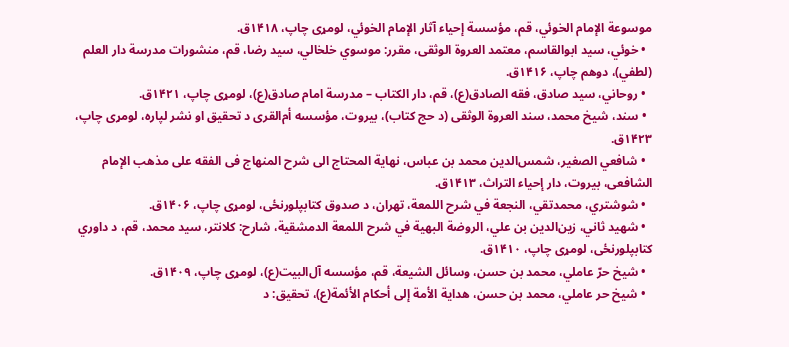موسوعة الإمام الخوئي، قم، مؤسسة إحیاء آثار الإمام الخوئي، لومړی چاپ، ۱۴۱۸ق.
  • خوئي، سید ابوالقاسم، معتمد العروة الوثقی، مقرر: موسوي خلخالي، سید رضا، قم، منشورات مدرسة دار العلم (لطفي)، دوهم چاپ، ۱۴۱۶ق.
  • روحاني، سید صادق، فقه الصادق(ع)، قم، دار الکتاب – مدرسة امام صادق(ع)، لومړی چاپ، ۱۴۲۱ق.
  • سند، شیخ محمد، سند العروة الوثقی (د حج کتاب)، بیروت، مؤسسه أم‌القری د تحقیق او نشر لپاره، لومړی چاپ، ۱۴۲۳ق.
  • شافعي الصغیر، شمس‌الدین محمد بن عباس، نهایة المحتاج الی شرح المنهاج فی الفقه علی مذهب الإمام الشافعی، بیروت، دار إحیاء التراث، ۱۴۱۳ق.
  • شوشتري، محمدتقي، النجعة في شرح اللمعة، تهران، د صدوق کتابپلورنځی، لومړی چاپ، ۱۴۰۶ق.
  • شهید ثاني، زین‌الدین بن علي، الروضة البهیة في شرح اللمعة الدمشقیة، شارح: کلانتر، سید محمد، قم، د داوري کتابپلورنځی، لومړی چاپ، ۱۴۱۰ق.
  • شیخ حرّ عاملي، محمد بن حسن، وسائل الشیعة، قم، مؤسسه آل‌البیت(ع)، لومړی چاپ، ۱۴۰۹ق.
  • شیخ حر عاملي، محمد بن حسن، هدایة الأمة إلی أحکام الأئمة(ع)، تحقیق: د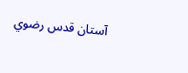آستان قدس رضوي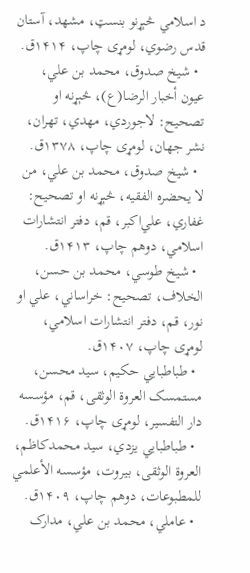د اسلامي څېړنو بنسټ، مشهد، آستان قدس رضوي، لومړی چاپ، ۱۴۱۴ق.
  • شیخ صدوق، محمد بن علي، عیون أخبار الرضا(ع)، څېړنه او تصحیح: لاجوردي، مهدي، تهران، نشر جهان، لومړی چاپ، ۱۳۷۸ق.
  • شیخ صدوق، محمد بن علي، من لا یحضره الفقیه، څېړنه او تصحیح: غفاري، علي‌اکبر، قم، دفتر انتشارات اسلامي، دوهم چاپ، ۱۴۱۳ق.
  • شیخ طوسي، محمد بن حسن، الخلاف، تصحیح: خراساني، علي او نور، قم، دفتر انتشارات اسلامي، لومړی چاپ، ۱۴۰۷ق.
  • طباطبایي حکیم، سید محسن، مستمسک العروة الوثقی، قم، مؤسسه دار التفسیر، لومړی چاپ، ۱۴۱۶ق.
  • طباطبایي یزدي، سید محمدکاظم، العروة الوثقی، بیروت، مؤسسه الأعلمي للمطبوعات، دوهم چاپ، ۱۴۰۹ق.
  • عاملي، محمد بن علي، مدارک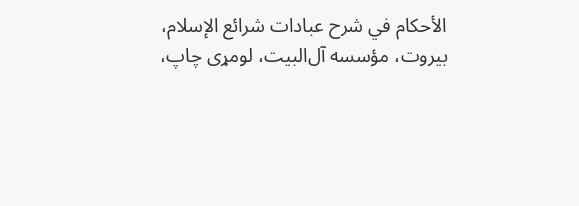الأحکام في شرح عبادات شرائع الإسلام، بیروت، مؤسسه آل‌البیت، لومړی چاپ،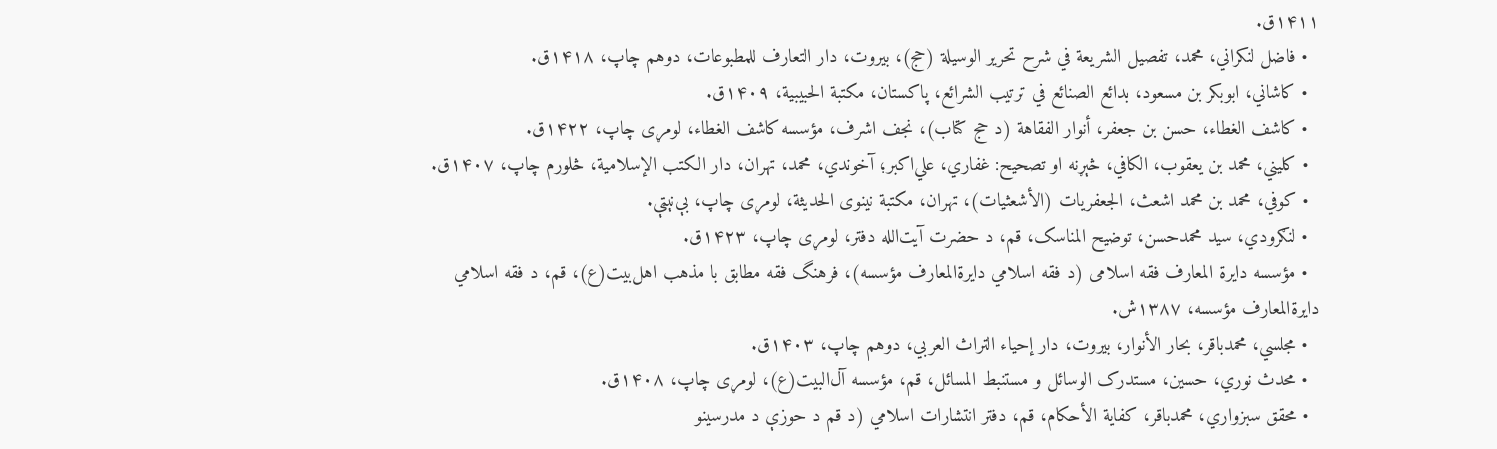۱۴۱۱ق.
  • فاضل لنکراني، محمد، تفصیل الشریعة في شرح تحریر الوسیلة (حج)، بیروت، دار التعارف للمطبوعات، دوهم چاپ، ۱۴۱۸ق.
  • کاشاني، ابوبکر بن مسعود، بدائع الصنائع في ترتیب الشرائع، پاکستان، مکتبة الحبیبیة، ۱۴۰۹ق.
  • کاشف الغطاء، حسن بن جعفر، أنوار الفقاهة (د حج کتاب)، نجف اشرف، مؤسسه کاشف الغطاء، لومړی چاپ، ۱۴۲۲ق.
  • کلیني، محمد بن یعقوب، الکافي، څېړنه او تصحیح: غفاري، علي‌اکبر؛ آخوندي، محمد، تهران، دار الکتب الإسلامیة، څلورم چاپ، ۱۴۰۷ق.
  • کوفي، محمد بن محمد اشعث، الجعفریات (الأشعثیات)، تهران، مکتبة نینوی الحدیثة، لومړی چاپ، بې‌نېټې.
  • لنګرودي، سید محمدحسن، توضیح المناسک، قم، د حضرت آیت‌الله دفتر، لومړی چاپ، ۱۴۲۳ق.
  • مؤسسه دایرة المعارف فقه اسلامی (د فقه اسلامي دایرة‌المعارف مؤسسه)، فرهنگ فقه مطابق با مذهب اهل‌بیت(ع)، قم، د فقه اسلامي دایرة‌المعارف مؤسسه، ۱۳۸۷ش.
  • مجلسي، محمدباقر، بحار الأنوار، بیروت، دار إحیاء التراث العربي، دوهم چاپ، ۱۴۰۳ق.
  • محدث نوري، حسین، مستدرک الوسائل و مستنبط المسائل، قم، مؤسسه آل‌البیت(ع)، لومړی چاپ، ۱۴۰۸ق.
  • محقق سبزواري، محمدباقر، کفایة الأحکام، قم، دفتر انتشارات اسلامي (د قم د حوزې د مدرسینو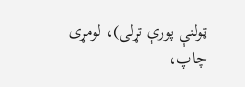ټولنې پورې تړلی)، لومړی چاپ،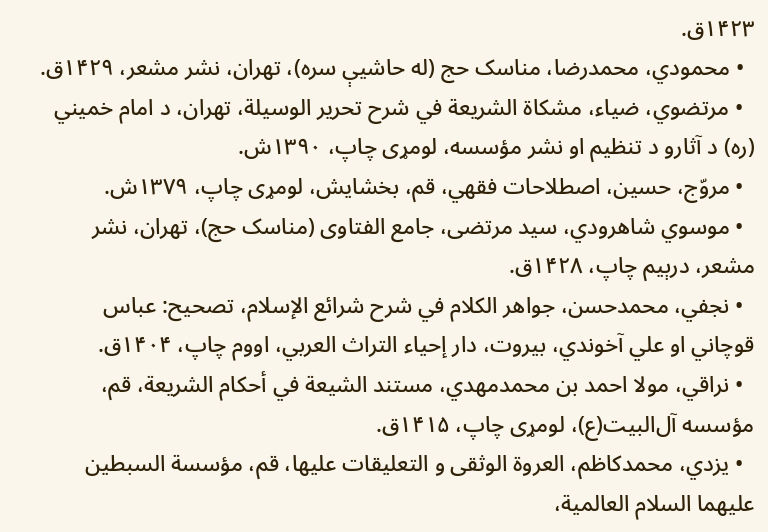۱۴۲۳ق.
  • محمودي، محمدرضا، مناسک حج (له حاشیې سره)، تهران، نشر مشعر، ۱۴۲۹ق.
  • مرتضوي، ضیاء، مشکاة الشریعة في شرح تحریر الوسیلة، تهران، د امام خمیني (ره) د آثارو د تنظیم او نشر مؤسسه، لومړی چاپ، ۱۳۹۰ش.
  • مروّج، حسین، اصطلاحات فقهي، قم، بخشایش، لومړی چاپ، ۱۳۷۹ش.
  • موسوي شاهرودي، سید مرتضی، جامع الفتاوی (مناسک حج)، تهران، نشر مشعر، درېیم چاپ، ۱۴۲۸ق.
  • نجفي، محمدحسن، جواهر الکلام في شرح شرائع الإسلام، تصحیح: عباس قوچاني او علي آخوندي، بیروت، دار إحیاء التراث العربي، اووم چاپ، ۱۴۰۴ق.
  • نراقي، مولا احمد بن محمدمهدي، مستند الشیعة في أحکام الشریعة، قم، مؤسسه آل‌البیت(ع)، لومړی چاپ، ۱۴۱۵ق.
  • یزدي، محمدکاظم، العروة الوثقی و التعلیقات علیها، قم، مؤسسة السبطین علیهما السلام العالمیة،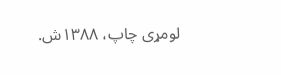لومړی چاپ، ۱۳۸۸ش.